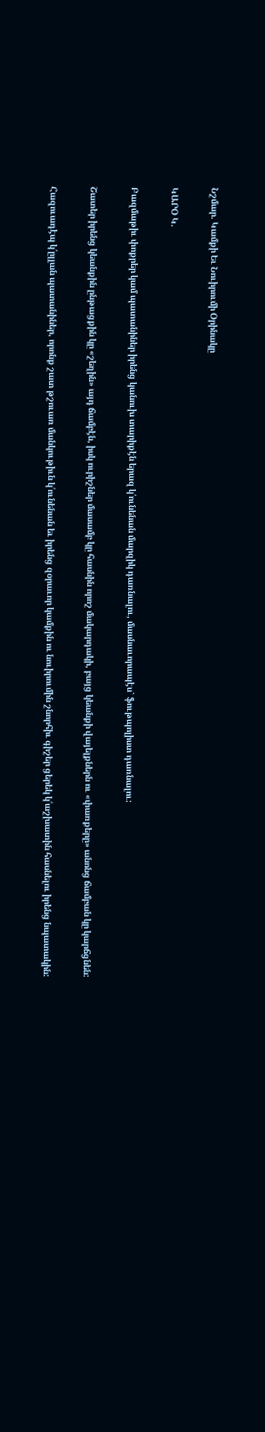Նշմար. Կամքի Եւ Նուիրումի Օրինակը

ԿԱՐՕ Կ.

Բազմաթիւ փոքրեր կամ պատանիներ իրենց կանուխ տարիքէն երազ կ՛ունենան մարզիկ դառնալու, մասնաւորապէս` ֆութպոլիստ դառնալու:

Շատեր իրենց կեանքին ընթացքին կը «շեղին» այդ ճամբէն, իսկ ուրիշներ մասամբ կը հասնին որոշ մակարդակի, բայց կեանքի վայելքներն ու «փառքերը» անոնց ճամբան կը կարճցնեն:

Հազուադէպ կ՛ըլլան պատանիներ, որոնք շատ թշուառ մանկութիւն կ՛ունենան եւ իրենց զօրաւոր կամքին ու նուիրումին շնորհիւ գիշեր ցերեկ կ՛աշխատին հասնելու իրենց նպատակին: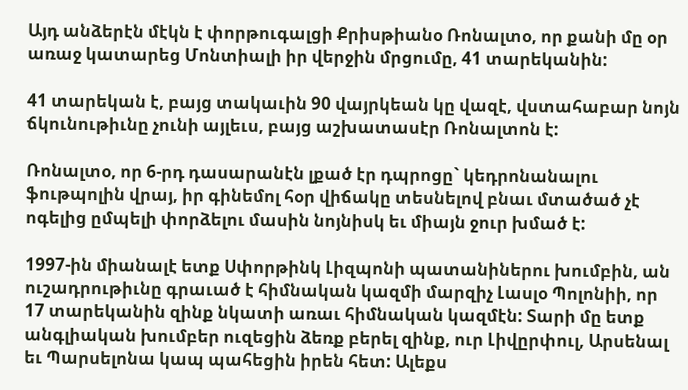Այդ անձերէն մէկն է փորթուգալցի Քրիսթիանօ Ռոնալտօ, որ քանի մը օր առաջ կատարեց Մոնտիալի իր վերջին մրցումը, 41 տարեկանին:

41 տարեկան է, բայց տակաւին 90 վայրկեան կը վազէ, վստահաբար նոյն ճկունութիւնը չունի այլեւս, բայց աշխատասէր Ռոնալտոն է:

Ռոնալտօ, որ 6-րդ դասարանէն լքած էր դպրոցը` կեդրոնանալու ֆութպոլին վրայ, իր գինեմոլ հօր վիճակը տեսնելով բնաւ մտածած չէ ոգելից ըմպելի փորձելու մասին նոյնիսկ եւ միայն ջուր խմած է:

1997-ին միանալէ ետք Սփորթինկ Լիզպոնի պատանիներու խումբին, ան ուշադրութիւնը գրաւած է հիմնական կազմի մարզիչ Լասլօ Պոլոնիի, որ 17 տարեկանին զինք նկատի առաւ հիմնական կազմէն: Տարի մը ետք անգլիական խումբեր ուզեցին ձեռք բերել զինք, ուր Լիվըրփուլ, Արսենալ եւ Պարսելոնա կապ պահեցին իրեն հետ: Ալեքս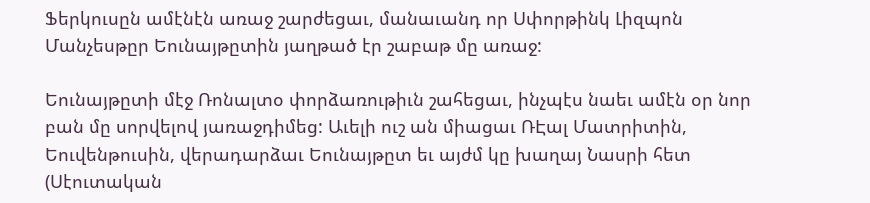Ֆերկուսըն ամէնէն առաջ շարժեցաւ, մանաւանդ որ Սփորթինկ Լիզպոն Մանչեսթըր Եունայթըտին յաղթած էր շաբաթ մը առաջ:

Եունայթըտի մէջ Ռոնալտօ փորձառութիւն շահեցաւ, ինչպէս նաեւ ամէն օր նոր բան մը սորվելով յառաջդիմեց: Աւելի ուշ ան միացաւ ՌԷալ Մատրիտին, Եուվենթուսին, վերադարձաւ Եունայթըտ եւ այժմ կը խաղայ Նասրի հետ (Սէուտական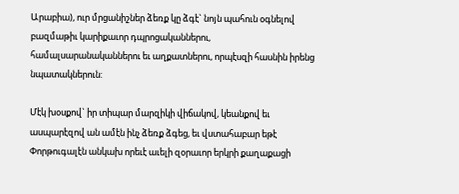Արաբիա), ուր մրցանիշներ ձեռք կը ձգէ` նոյն պահուն օգնելով բազմաթիւ կարիքաւոր դպրոցականներու, համալսարանականներու եւ աղքատներու, որպէսզի հասնին իրենց նպատակներուն:

Մէկ խօսքով` իր տիպար մարզիկի վիճակով, կեանքով եւ ասպարէզով ան ամէն ինչ ձեռք ձգեց, եւ վստահաբար եթէ Փորթուգալէն անկախ որեւէ աւելի զօրաւոր երկրի քաղաքացի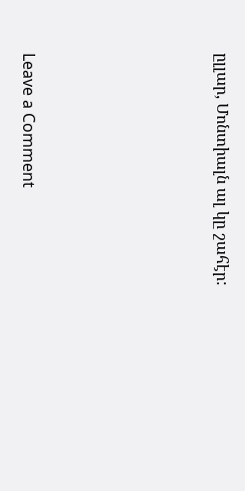ըլլար, Մոնտիալն ալ կը շահէր:





Leave a Comment